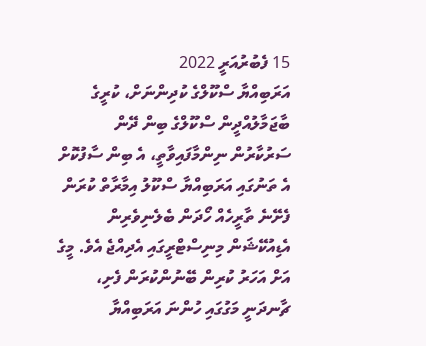15 ފެބުރުއަރީ 2022
އަރަބިއްޔާ ސްކޫލްގެ ކުދިންނަށް، ކުރީގެ ބާޖަމާލުއްދީން ސްކޫލްގެ ބިން ދޭން ސަރުކާރުން ނިންމާފައިވާތީ، އެ ބިން ސާފުކޮށް އެ ތަނުގައި އަރަބިއްޔާ ސްކޫލު އިމާރާތް ކުރަން ފެށޭނެ ތާރީހެއް ހޯދަން ބެލެނިވެރިން އެޑިއުކޭޝަން މިނިސްޓްރީގައި އެދިއްޖެ އެވެ. މީގެ އަށް އަހަރު ކުރިން ބޭނުންކުރަން ފެށި، ޗާނދަނީ މަގުގައި ހުންނަ އަރަބިއްޔާ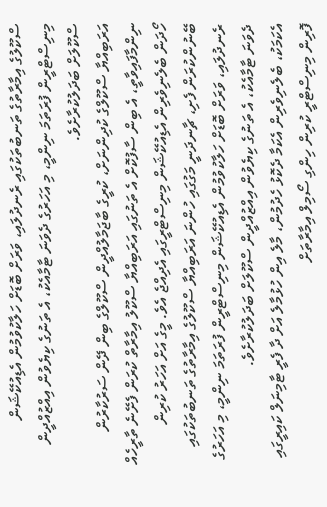ސްކޫލުގެ އިމާރާތުގެ ތަނބުތަކުގައި ރެނދުލައި، ވަރަށް ބޮޑަށް ހަލާކުވުމުން އެޑިއުކޭޝަން މިނިސްޓްރީން ފުރަތަމަ ނިންމީ، މި އަހަރުގެ ދެވަނަ ޓާމާއެކު، އެ ތަނުގެ ކިޔެވުން އިއްޒުއްދީން ސްކޫލަށް ބަދަލުކުރާށެވެ.
އަރަބިއްޔާ ސްކޫލްގެ ކުދިންނަށް، ކުރީގެ ބާޖަމާލުއްދީން ސްކޫލްގެ ބިން ދޭން ސަރުކާރުން ނިންމާފައިވާތީ، އެ ބިން ސާފުކޮށް އެ ތަނުގައި އަރަބިއްޔާ ސްކޫލު އިމާރާތް ކުރަން ފެށޭނެ ތާރީހެއް ހޯދަން ބެލެނިވެރިން އެޑިއުކޭޝަން މިނިސްޓްރީގައި އެދިއްޖެ އެވެ. މީގެ އަށް އަހަރު ކުރިން ބޭނުންކުރަން ފެށި، ޗާނދަނީ މަގުގައި ހުންނަ އަރަބިއްޔާ ސްކޫލުގެ އިމާރާތުގެ ތަނބުތަކުގައި ރެނދުލައި، ވަރަށް ބޮޑަށް ހަލާކުވުމުން އެޑިއުކޭޝަން މިނިސްޓްރީން ފުރަތަމަ ނިންމީ، މި އަހަރުގެ ދެވަނަ ޓާމާއެކު، އެ ތަނުގެ ކިޔެވުން އިއްޒުއްދީން ސްކޫލަށް ބަދަލުކުރާށެވެ.
އެކަމަކު، ބެލެނިވެރިން އެކަމާ ދެކޮޅު ހެދުމުން، މާލެ އިން ހުޅުމާލެ އަށް ދާ ފެރީ ޓާމިނަލް ކައިރީގައި ފޮރިން މިނިސްޓްރީ ކުރިން ހިންގި ސޯމިލް އިމާރާތަށް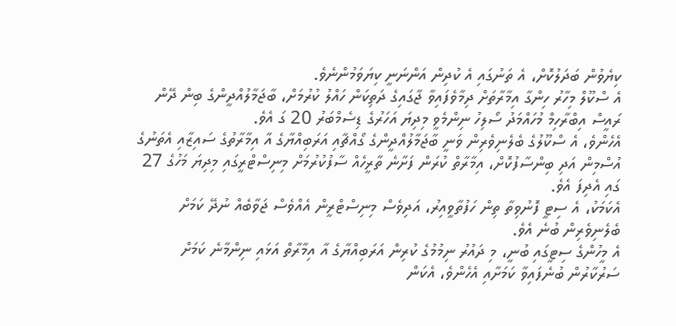ކިޔެވުން ބަދަލުކޮށް، އެ ތަނުގައި އެ ކުދިން އަންނަނީ ކިޔަވަމުންނެވެ.
އެ ސްކޫލް މިހާރު ހިންގާ އިމާރާތަށް ދިމާވެފައިވާ ޖާގައިގެ ދަތިކަން ހައްލު ކުރުމަށް، ބާޖަމާލުއްދީންގެ ބިން ދޭން ރައީސް އިބްރާހިމް މުހައްމަދު ސޯލިހު ނިންމެވީ މިދިޔަ އަހަރުގެ ޑިސެމްބަރު 20 ގަ އެވެ.
އެހެންވެ، އެ ސްކޫލުގެ ބެލެނިވެރިން ވަނީ ބާޖަމާލުއްދީންގެ ގޯއްޗާއި އަރަބިއްޔާގެ އާ އިމާރާތުގެ ސައިޒާއި އެތަނުގެ އުސްމިން އަދި ބިންސާފުކޮށް، އިމާރާތް ކުރަން ފަށާނެ ތާރީހެއް ސާފުކުރުމަށް މިނިސްޓްރީގައި މިދިޔަ މަހުގެ 27 ގައި އެދިފަ އެވެ.
އެކަމަކު، އެ ސިޓީ ފޮނުވިތާ ތިން ހަފުތާވީއިރު، އަދިވެސް މިނިސްޓްރީން އެއްވެސް ޖަވާބެއް ނުދޭ ކަމަށް ބެލެނިވެރިން ބުނެ އެވެ.
އެ މީހުންގެ ސިޓީގައި ބުނީ، މި ދައުރު ނިމުމުގެ ކުރިން އަރަބިއްޔާގެ އާ އިމާރާތް އަޅައި ނިންމާނެ ކަމަށް ސަރުކާރުން ބުނެފައިވާ ކަމަށާއި އެހެންވެ، އެކަން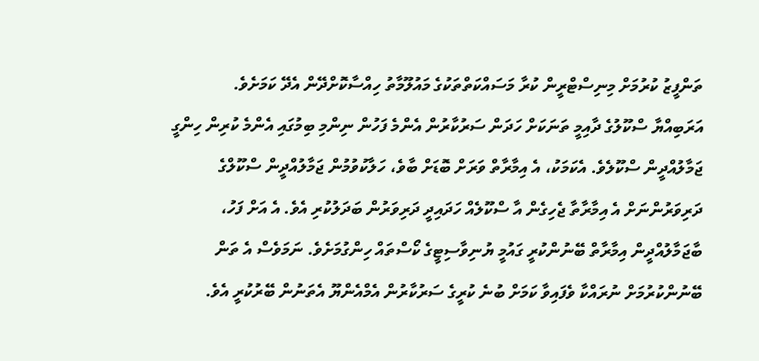ތަންފީޒު ކުރުމަށް މިނިސްޓްރީން ކުރާ މަސައްކަތްތަކުގެ މައުލޫމާތު ހިއްސާކޮށްދޭން އެދޭ ކަމަށެވެ.
އަރަބިއްޔާ ސްކޫލުގެ ދާއިމީ ތަނަކަށް ހަދަން ސަރުކާރުން އެންމެ ފަހުން ނިންމި ބިމުގައި އެންމެ ކުރިން ހިންގީ ޖަމާލުއްދީން ސްކޫލެވެ. އެކަމަކު، އެ އިމާރާތް ވަރަށް ބޮޑަށް ބާވެ، ހަލާކުވުމުން ޖަމާލުއްދީން ސްކޫލްގެ ދަރިވަރުންނަށް އެ އިމާރާތާ ޖެހިގެން އާ ސްކޫލެއް ހަދައިދީ ދަރިވަރުން ބަދަލުކުރި އެވެ. އެ އަށް ފަހު، ބާޖަމާލުއްދީން އިމާރާތް ބޭނުންކުރީ ގައުމީ ޔުނިވާސިޓީގެ ކޯސްތައް ހިންގުމަށެވެ. ނަމަވެސް އެ ތަން ބޭނުންކުރުމަށް ނުރައްކާ ވެފައިވާ ކަމަށް ބުނެ ކުރީގެ ސަރުކާރުން އެމްއެންޔޫ އެތަނުން ބޭރުކުރީ އެވެ.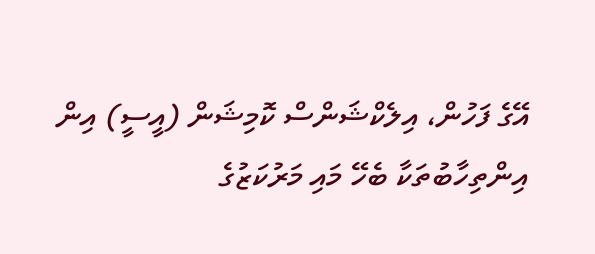އޭގެ ފަހުން، އިލެކްޝަންސް ކޮމިޝަން (އީސީ) އިން އިންތިހާބުތަކާ ބެހޭ މައި މަރުކަޒުގެ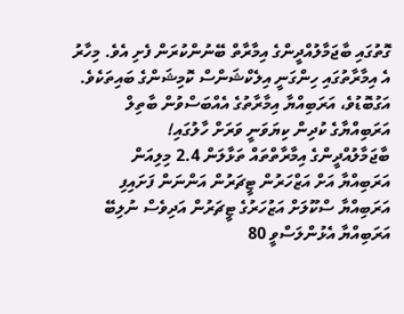ގޮތުގައި ބާޖަމާލުއްދީންގެ އިމާރާތް ބޭނުންކުރަން ފެށި އެވެ. މިހާރު އެ އިމާރާތުގައި ހިންގަނީ އިލެކްޝަންސް ކޮމިޝަންގެ ބައިތަކެވެ.
އަގުބޮޑުވެ، އަރަބިއްޔާ އިމާރާތުގެ އެއްބަސްވުން ބާތިލް
އަރަބިއްޔާގެ ކުދިން ކިޔަވަނީ ވަރަށް ހާލުގައި!
ބާޖަމާލުއްދީންގެ އިމާރާތްތައް ތަޅާލަން 2.4 މިލިއަން
އަރަބިއްޔާ އަށް އަޒްހަރުން ޓީޗަރުން އަންނަން ފަށައިފި
އަރަބިއްޔާ ސްކޫލަށް އަޒުހަރުގެ ޓީޗަރުން އަދިވެސް ނުލިބޭ
އަރަބިއްޔާ އެޅުންލަސްވީ 80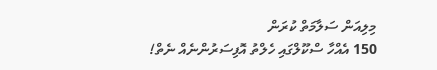މިލިއަން ސަލާމަތް ކުރަން
150 އެއްހާ ސްކޫލްގައި ހެލްތު އޮފިސަރުންނެއް ނެތް!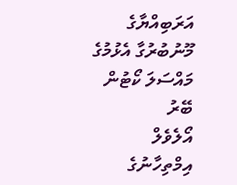އަރަބިއްޔާގެ މޫނުބުރުގާ އެޅުމުގެ މައްސަލަ ކޯޓުން ބޭރު
އޯލެވެލް އިމްތިހާނުގެ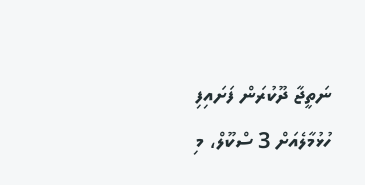ނަތީޖާ ދޫކުރަން ފަށައިފި
ހުޅުމާލެއަށް 3 ސްކޫލް، މި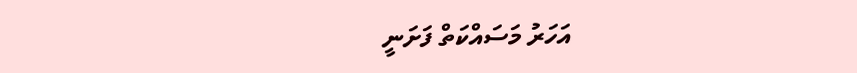އަހަރު މަސައްކަތް ފަށަނީ